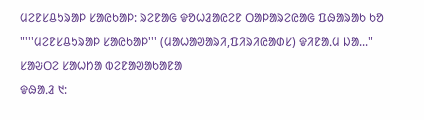ᱢᱮᱱᱥᱪᱩᱨᱟᱞ ᱥᱟᱭᱠᱟᱞ: ᱨᱮᱱᱟᱜ ᱫᱚᱦᱲᱟᱭᱮᱱ ᱛᱟᱞᱟᱨᱮᱭᱟᱜ ᱯᱷᱟᱨᱟᱠ ᱠᱚ
"'''ᱢᱮᱱᱥᱪᱩᱨᱟᱞ ᱥᱟᱭᱠᱟᱞ''' (ᱢᱟᱦᱟᱣᱟᱨᱤ,ᱯᱤᱨᱤᱭᱟᱰᱥ) ᱫᱤᱱᱟᱹᱢ ᱡᱟ..." ᱥᱟᱶᱛᱮ ᱥᱟᱦᱴᱟ ᱵᱮᱱᱟᱣᱟᱠᱟᱱᱟ
ᱫᱷᱟᱹᱲ ᱑: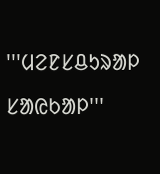'''ᱢᱮᱱᱥᱪᱩᱨᱟᱞ ᱥᱟᱭᱠᱟᱞ'''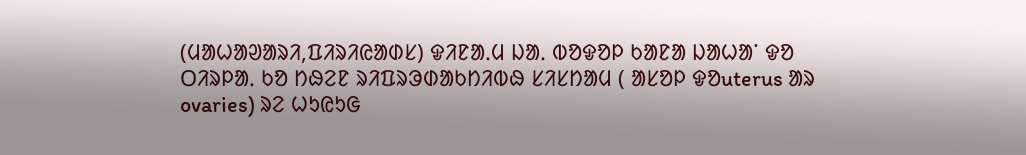(ᱢᱟᱦᱟᱣᱟᱨᱤ,ᱯᱤᱨᱤᱭᱟᱰᱥ) ᱫᱤᱱᱟᱹᱢ ᱡᱟᱹ ᱵᱚᱫᱚᱞ ᱠᱟᱱᱟ ᱡᱟᱦᱟᱸ ᱫᱚ ᱛᱤᱨᱞᱟᱹ ᱠᱚ ᱴᱷᱮᱱ ᱨᱤᱯᱨᱳᱰᱟᱠᱴᱤᱵᱷ ᱥᱤᱥᱴᱟᱢ ( ᱟᱥᱚᱞ ᱫᱚuterus ᱟᱨ ovaries) ᱨᱮ ᱦᱩᱭᱩᱜ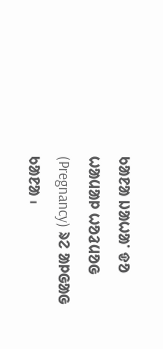ᱠᱟᱱᱟ ᱡᱟᱦᱟᱸ ᱫᱚ ᱦᱟᱢᱟᱞ ᱦᱚᱲᱢᱚᱜ (Pregnancy) ᱨᱮ ᱟᱞᱜᱟᱜ ᱠᱟᱱᱟ ᱾